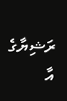ރަޝިޔާގެ އާ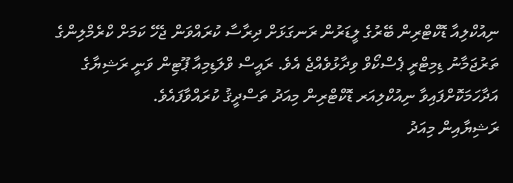ނިއުކްލިއާ ޑޮކްޓްރިން ބޭރުގެ ލީޑަރުން ރަނގަޅަށް ދިރާސާ ކުރައްވަން ޖެހޭ ކަމަށް ކްރެމްލިންގެ ތަރުޖަމާނު ޑިމިޓްރީ ޕެސްކޯވް ވިދާޅުވެއްޖެ އެވެ. ރައީސް ވްލަޑިމިއާ ޕޫޓިން ވަނީ ރަޝިޔާގެ އަދާހަމަކޮށްފައިވާ ނިއުކްލިއަރ ޑޮކްޓްރިން މިއަދު ތަސްދީޤު ކުރައްވާފައެވެ.
ރަޝިޔާއިން މިއަދު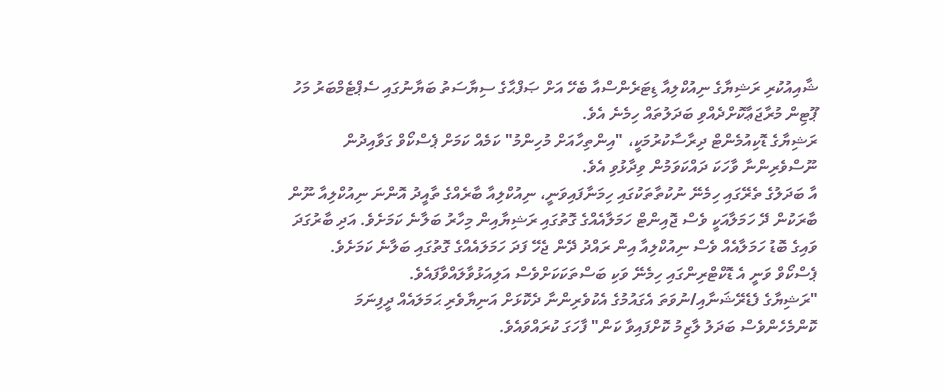ޝާއިއުކުރި ރަޝިޔާގެ ނިއުކްލިއާ ޑިޓަރެންސްއާ ބެހޭ އަށް ޞަފްޙާގެ ސިޔާސަތު ބަޔާނުގައި ސެޕްޓެމްބަރު މަހު ޕޫޓިން މުރާޖަޢާކޮށްދެއްވި ބަދަލުތައް ހިމެނެ އެވެ.
ރަޝިޔާގެ ޑޮކިއުމެންޓް ދިރާސާކުރުމަކީ، "އިންތިހާއަށް މުހިންމު" ކަމެއް ކަމަށް ޕެސްކޯވް ގަވާއިދުން ނޫސްވެރިންނާ ވާހަކަ ދައްކަވަމުން ވިދާޅުވި އެވެ.
އާ ބަދަލުގެ ތެރޭގައި ހިމެނޭ ނުކުތާތަކުގައި ހިމަނާފައިވަނީ، ނިއުކްލިއާ ބާރެއްގެ ތާއީދު އޮންނަ ނިއުކްލިއާ ނޫން ބާރަކުން ދޭ ހަމަލާއަކީ ވެސް ޖޮއިންޓް ހަމަލާއެއްގެ ގޮތުގައި ރަޝިޔާއިން މިހާރު ބަލާނެ ކަމަށެވެ. އަދި ބާރުގަދަ ވައިގެ ބޮޑު ހަމަލާއެއް ވެސް ނިއުކްލިއާ އިން ރައްދު ދޭން ޖެހޭ ފަދަ ހަމަލައެއްގެ ގޮތުގައި ބަލާނެ ކަމަށެވެ.
ޕެސްކޯވް ވަނީ އެ ޑޮކްޓްރިންގައި ހިމެނޭ ވަކި ބަސްތަކަކަށްވެސް އަލިއަޅުވާލައްވާފައެވެ.
"ރަޝިޔާގެ ފެޑެރޭޝަނާއި/ނުވަތަ އެގައުމުގެ އެކުވެރިންނާ ދެކޮޅަށް އަނިޔާވެރި ޙަމަލައެއް ދީފިނަމަ ކޮންމެހެންވެސް ބަދަލު ލާޒިމު ކޮށްފައިވާ ކަން" ފާހަގަ ކުރައްވައެވެ.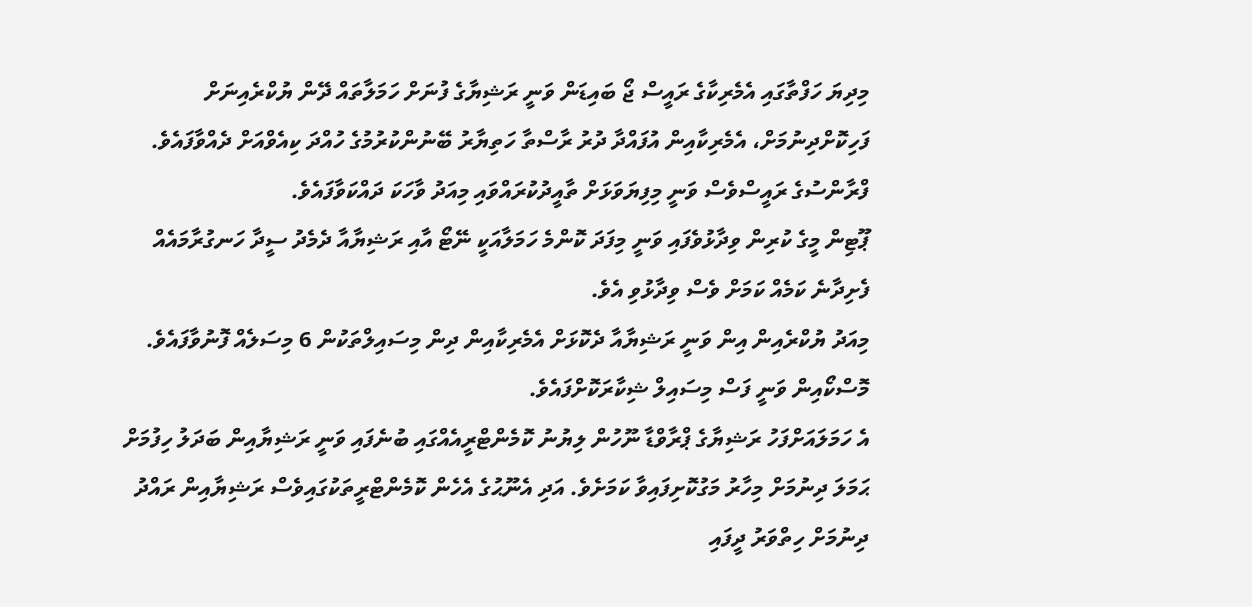މިދިޔަ ހަފްތާގައި އެމެރިކާގެ ރައީސް ޖޯ ބައިޑަން ވަނީ ރަޝިޔާގެ ފުނަށް ހަމަލާތައް ދޭން ޔުކްރެއިނަށް ފަހިކޮށްދިނުމަށް، އެމެރިކާއިން އުފައްދާ ދުރު ރާސްތާ ހަތިޔާރު ބޭނުންކުރުމުގެ ހުއްދަ ކިއެވްއަށް ދެއްވާފައެވެ. ފްރާންސުގެ ރައީސްވެސް ވަނީ މިފިޔަވަޅަށް ތާއީދުކުރައްވައި މިއަދު ވާހަކަ ދައްކަވާފައެވެ.
ޕޫޓިން މީގެ ކުރިން ވިދާޅުވެފައި ވަނީ މިފަދަ ކޮންމެ ހަމަލާއަކީ ނޭޓޯ އާއި ރަޝިޔާއާ ދެމެދު ސީދާ ހަނގުރާމައެއް ފެށިދާނެ ކަމެއް ކަމަށް ވެސް ވިދާޅުވި އެވެ.
މިއަދު ޔުކްރެއިން އިން ވަނީ ރަޝިޔާއާ ދެކޮޅަށް އެމެރިކާއިން ދިން މިސައިލްތަކުން 6 މިސަލެއް ފޮނުވާފައެވެ. މޮސްކޯއިން ވަނީ ފަސް މިސައިލް ޝިކާރަކޮށްފައެވެ.
އެ ހަމަލައަށްފަހު ރަޝިޔާގެ ޕްރާވްޑާ ނޫހުން ލިޔުނު ކޮމެންޓްރީއެއްގައި ބުނެފައި ވަނީ ރަޝިޔާއިން ބަދަލު ހިފުމަށް ޙަމަލަ ދިނުމަށް މިހާރު މަގުކޮށިފައިވާ ކަމަށެވެ. އަދި އެނޫޙުގެ އެހެން ކޮމެންޓްރީތަކުގައިވެސް ރަޝިޔާއިން ރައްދު ދިނުމަށް ހިތްވަރު ދީފައި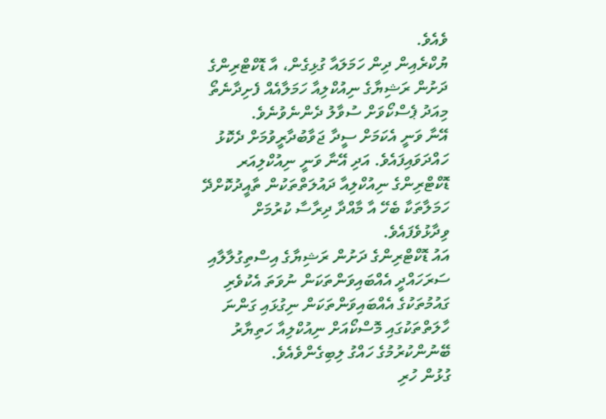ވެއެވެ.
ޔުކްރެއިން ދިން ހަމަލައާ ގުޅިގެން، އާ ޑޮކްޓްރިންގެ ދަށުން ރަޝިޔާގެ ނިއުކްލިއާ ހަމަލާއެއް ފެށިދާނެތޯ މިއަދު ޕެސްކޯވަށް ސުވާލު ދެންނެވުނެވެ.
އޭނާ ވަނީ އެކަމަށް ސީދާ ޖަވާބުދާރީވުމަށް ދެކޮޅު ހައްދަވައިފައެވެ. އަދި އޭނާ ވަނީ ނިއުކްލިއަރ ޑޮކްޓްރިންގެ ނިއުކްލިއާ ދައުލަތްތަކުން ތާއީދުކޮށްދޭ ހަމަލާތަކާ ބެހޭ އާ މާއްދާ ދިރާސާ ކުރުމަށް ވިދާޅުވެފައެވެ.
އައު ޑޮކްޓްރިންގެ ދަށުން ރަޝިޔާގެ އިސްތިގުލާލާއި ސަރަހައްދީ އެއްބައިވަންތަކަން ނުވަތަ އެކުވެރި ގައުމުތަކުގެ އެއްބައިވަންތަކަން ނިގުޅައި ގަންނަ ހާލަތްތަކުގައި މޮސްކޯއަށް ނިއުކްލިއާ ހަތިޔާރު ބޭނުންކުރުމުގެ ހައްގު ލިބިގެންވެއެވެ.
ގުޅުން ހުރި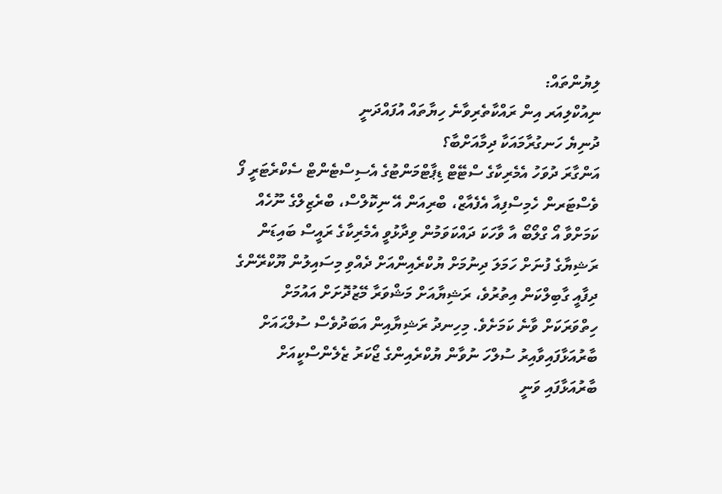ލިޔުންތައް:
ނިއުކްލިއަރ އިން ރައްކާތެރިވާނެ ހިޔާތައް އުފައްދަނީ
ދުނިޔެ ހަނގުރާމައަކާ ދިމާއަށްބާ؟
އަންގާރަ ދުވަހު އެމެރިކާގެ ސްޓޭޓް ޑިޕާޓްމަންޓުގެ އެސިސްޓެންޓް ސެކްރެޓަރީ ފޯ ވެސްޓަރން ހެމިސްފިއާ އެފެއާޒް، ބްރިއަން އޭ ނިކޮލްސް، ބްރެޒިލްގެ ނޫހެއް ކަމަށްވާ އޯ ގްލޯބޯ އާ ވާހަކަ ދައްކަވަމުން ވިދާޅުވީ އެމެރިކާގެ ރައީސް ބައިޑަން ރަޝިޔާގެ ފުނަށް ހަމަލަ ދިނުމަށް ޔުކްރެއިންއަށް ދެއްވި މިސައިލުން ޔޫކްރޭންގެ ދިފާއީ ގާބިލްކަން އިތުރުވެ، ރަޝިޔާއަށް މަޝްވަރާ މޭޒުދޮށަށް އައުމަށް ހިތްވަރަކަށް ވާނެ ކަމަށެވެ. މިހިނދު ރަޝިޔާއިން އަބަދުވެސް ސުލްޙައަށް ބާރުއަޅާފައިވާއިރު ސުލްހަ ނުވާން ޔުކްރެއިންގެ ޖޯކަރު ޒެލެންސްކީއަށް ބާރުއަޅާފައި ވަނީ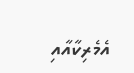އެމެރިކާއާއި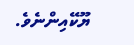ޔޫކޭއިންނެވެ.